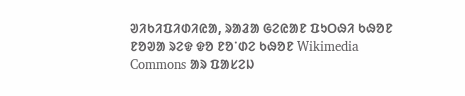ᱣᱤᱠᱤᱯᱤᱰᱤᱭᱟ, ᱨᱟᱲᱟ ᱜᱮᱭᱟᱱ ᱯᱩᱛᱷᱤ ᱠᱷᱚᱱ
ᱱᱚᱣᱟ ᱨᱮᱫ ᱫᱚ ᱱᱚᱸᱰᱮ ᱠᱷᱚᱱ Wikimedia Commons ᱟᱨ ᱯᱟᱥᱮᱡ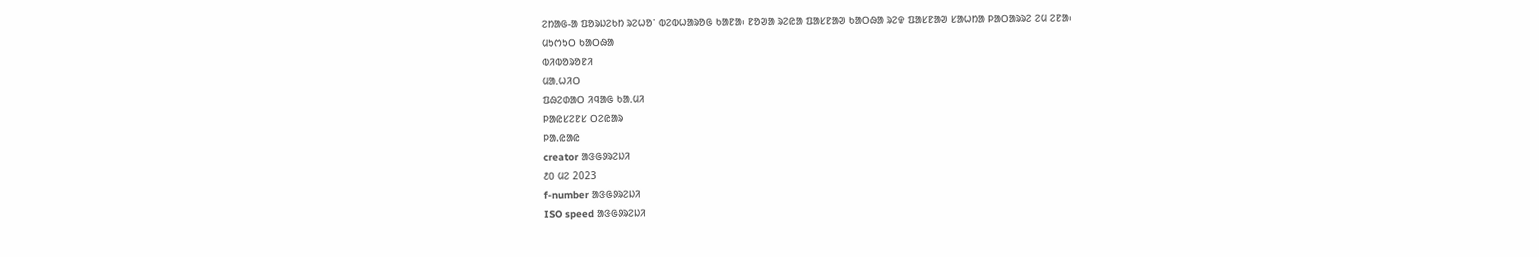ᱮᱴᱟᱜ-ᱟ ᱯᱚᱨᱡᱮᱠᱴ ᱨᱮᱦᱚᱸ ᱵᱮᱵᱦᱟᱨᱚᱜ ᱠᱟᱱᱟ᱾ ᱱᱚᱣᱟ ᱨᱮᱭᱟ ᱯᱟᱥᱱᱟᱣ ᱠᱟᱛᱷᱟ ᱨᱮᱫ ᱯᱟᱥᱱᱟᱣ ᱥᱟᱦᱴᱟ ᱞᱟᱛᱟᱨᱨᱮ ᱮᱢ ᱮᱱᱟ᱾
ᱢᱩᱬᱩᱛ ᱠᱟᱛᱷᱟ
ᱵᱤᱵᱚᱨᱚᱱᱤ
ᱢᱟᱹᱦᱤᱛ
ᱯᱷᱮᱰᱟᱛ ᱤᱧᱟᱜ ᱠᱟᱹᱢᱤ
ᱞᱟᱭᱥᱮᱱᱥ ᱛᱮᱭᱟᱨ
ᱞᱟ.ᱭᱟᱭ
creator ᱟᱝᱜᱽᱨᱮᱡᱤ
᱒᱐ ᱢᱮ 2023
f-number ᱟᱝᱜᱽᱨᱮᱡᱤ
ISO speed ᱟᱝᱜᱽᱨᱮᱡᱤ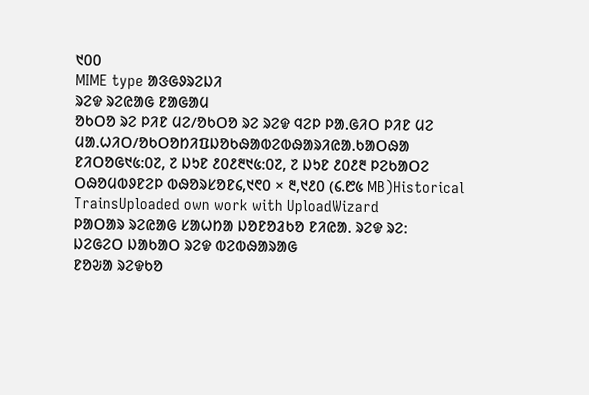᱑᱐᱐
MIME type ᱟᱝᱜᱽᱨᱮᱡᱤ
ᱨᱮᱫ ᱨᱮᱭᱟᱜ ᱱᱟᱜᱟᱢ
ᱚᱠᱛᱚ ᱨᱮ ᱞᱤᱱ ᱢᱮ/ᱚᱠᱛᱚ ᱨᱮ ᱨᱮᱫ ᱧᱮᱞ ᱞᱟᱹᱜᱤᱛ ᱞᱤᱱ ᱢᱮ
ᱢᱟᱹᱦᱤᱛ/ᱚᱠᱛᱚᱴᱤᱯᱡᱚᱠᱷᱟᱵᱮᱵᱷᱟᱨᱤᱭᱟᱹᱠᱟᱛᱷᱟ
ᱱᱤᱛᱚᱜ᱑᱕:᱐᱗, ᱗ ᱡᱩᱱ ᱒᱐᱒᱓᱑᱕:᱐᱗, ᱗ ᱡᱩᱱ ᱒᱐᱒᱓ ᱞᱮᱠᱟᱛᱮ ᱛᱷᱚᱢᱵᱽᱱᱮᱞ ᱵᱷᱚᱨᱥᱚᱱ᱔,᱑᱖᱐ × ᱓,᱑᱒᱐ (᱔.᱘᱕ MB)Historical TrainsUploaded own work with UploadWizard
ᱞᱟᱛᱟᱨ ᱨᱮᱭᱟᱜ ᱥᱟᱦᱴᱟ ᱡᱚᱱᱚᱲᱠᱚ ᱱᱤᱭᱟᱹ ᱨᱮᱫ ᱨᱮ:
ᱡᱮᱜᱮᱛ ᱡᱟᱠᱟᱛ ᱨᱮᱫ ᱵᱮᱵᱷᱟᱨᱟᱜ
ᱱᱚᱶᱟ ᱨᱮᱫᱠᱚ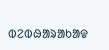ᱵᱮᱵᱷᱟᱨᱟᱠᱟᱫ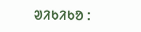ᱣᱤᱠᱤᱠᱚ :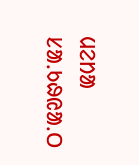ᱢᱮᱴᱟ ᱥᱟᱹᱠᱷᱭᱟᱹᱛ